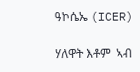ዓኮሴኤ (ICER)

ሃለዋት እቶም  ኣብ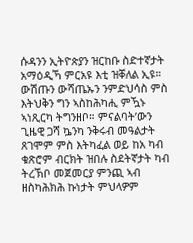ሱዳንን ኢትዮጵያን ዝርከቡ ስድተኛታት አማዕዲኻ ምርአዩ እቲ ዝቐለል ኢዩ።  ውሽጡን ውሻጤኡን ንምድህሳስ ምስ እትህቅን ግን ኣስከሕካሒ ምዃኑ ኣነጺርካ ትግንዘቦ። ምናልባት’ውን ጊዜዊ ጋሻ ኴንካ ንቅሩብ መዓልታት ጸገሞም ምስ እትካፈል ወይ ከአ ካብ ቁጽሮም ብርክት ዝበሉ ስደትኛታት ካብ ትረኽቦ መጀመርያ ምንጪ ኣብ ዘስካሕክሕ ኩነታት ምህላዎም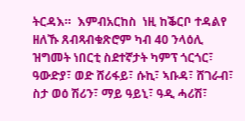ትርዳእ።  እምብአርከስ  ነዚ ከቕርቦ ተዳልየ ዘለኹ ጸብጻብቁጽሮም ካብ 40 ንላዕሊ ዝግመት ነበርቲ ስደተኛታት ካምፕ ጎርጎር፣ ዓውድያ፣ ወድ ሸሪፋይ፣ ሱኪ፣ ኣቡዳ፣ ሸገራብ፣ ስታ ወዕ ሽሪን፣ ማይ ዓይኒ፣ ዓዲ ሓሪሽ፣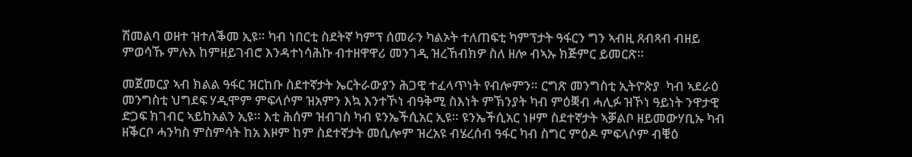ሽመልባ ወዘተ ዝተለቕመ ኢዩ። ካብ ነበርቲ ስደትኛ ካምፕ ሰመራን ካልኦት ተለጠፍቲ ካምፕታት ዓፋርን ግን ኣብዚ ጸብጻብ ብዘይ ምወሳኹ ምሉእ ከምዘይገብሮ እንዳተነሳሕኩ ብተዘዋዋሪ መንገዲ ዝረኸብክዎ ስለ ዘሎ ብኣኡ ክጅምር ይመርጽ።

መጀመርያ ኣብ ክልል ዓፋር ዝርከቡ ስደተኛታት ኤርትራውያን ሕጋዊ ተፈላጥነት የብሎምን። ርግጽ መንግስቲ ኢትዮጵያ  ካብ ኣደራዕ መንግስቲ ህግደፍ ሃዲሞም ምፍላሶም ዝአምን እኳ እንተኾነ ብዓቅሚ ስእነት ምኽንያት ካብ ምዕቛብ ሓሊፉ ዝኾነ ዓይነት ንዋታዊ ድጋፍ ክገብር ኣይከአልን ኢዩ። እቲ ሕሰም ዝብገስ ካብ ዩንኤችሲአር ኢዩ። ዩንኤችሲአር ነዞም ስደተኛታት ኣቓልቦ ዘይመውሃቢኡ ካብ ዘቕርቦ ሓንካስ ምስምሳት ከአ እዞም ከም ስደተኛታት መሲሎም ዝረአዩ ብሄረሰብ ዓፋር ካብ ስግር ምዕዶ ምፍላሶም ብቑዕ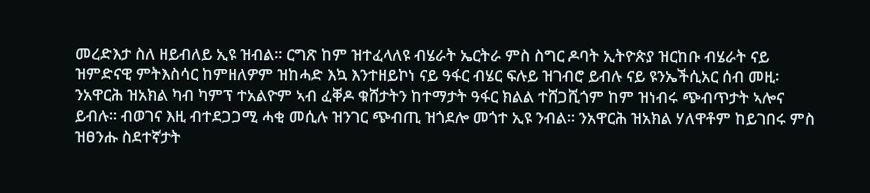መረድእታ ስለ ዘይብለይ ኢዩ ዝብል። ርግጽ ከም ዝተፈላለዩ ብሄራት ኤርትራ ምስ ስግር ዶባት ኢትዮጵያ ዝርከቡ ብሄራት ናይ ዝምድናዊ ምትእስሳር ከምዘለዎም ዝከሓድ እኳ እንተዘይኮነ ናይ ዓፋር ብሄር ፍሉይ ዝገብሮ ይብሉ ናይ ዩንኤችሲአር ሰብ መዚ፡ ንአዋርሕ ዝአክል ካብ ካምፕ ተአልዮም ኣብ ፈቐዶ ቁሸታትን ከተማታት ዓፋር ክልል ተሸጋሺጎም ከም ዝነብሩ ጭብጥታት ኣሎና ይብሉ። ብወገና እዚ ብተደጋጋሚ ሓቂ መሲሉ ዝንገር ጭብጢ ዝጎደሎ መጎተ ኢዩ ንብል። ንአዋርሕ ዝአክል ሃለዋቶም ከይገበሩ ምስ ዝፀንሑ ስደተኛታት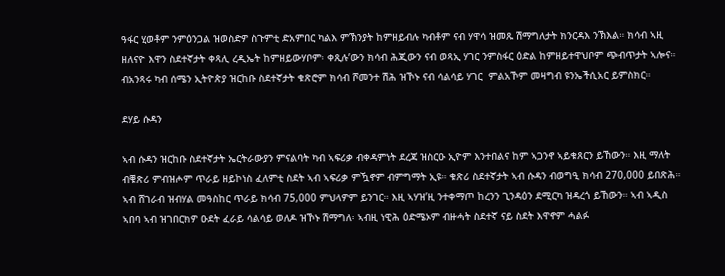ዓፋር ሂወቶም ንምዕንጋል ዝወስድዎ ስጉምቲ ድአምበር ካልእ ምኽንያት ከምዘይብሉ ካብቶም ናብ ሃዋሳ ዝመጹ ሽማግለታት ክንርዳእ ንኽእል። ክሳብ ኣዚ ዘለናዮ እዋን ስደተኛታት ቀጻሊ ረዲኤት ከምዘይውሃቦም፡ ቀጺሉ’ውን ክሳብ ሕጂውን ናብ ወጻኢ ሃገር ንምስፋር ዕድል ከምዘይተዋህቦም ጭብጥታት ኣሎና። ብአንጻሩ ካብ ሰሜን ኢትዮጵያ ዝርከቡ ስደተኛታት ቁጽሮም ክሳብ ሾመንተ ሽሕ ዝኾኑ ናብ ሳልሳይ ሃገር  ምልአኾም መዛግብ ዩንኤችሲአር ይምስክር።

ደሃይ ሱዳን

ኣብ ሱዳን ዝርከቡ ስደተኛታት ኤርትራውያን ምናልባት ካብ ኣፍሪቃ ብቀዳምነት ደረጃ ዝስርዑ ኢዮም እንተበልና ከም ኣጋንኖ ኣይቁጸርን ይኸውን። እዚ ማለት ብቑጽሪ ምብዝሖም ጥራይ ዘይኮነስ ፈለምቲ ስደት ኣብ ኣፍሪቃ ምዃኖም ብምግማት ኢዩ። ቁጽሪ ስደተኛታት ኣብ ሱዳን ብወግዒ ክሳብ 270,000 ይበጽሕ። ኣብ ሸገራብ ዝብሃል መዓስከር ጥራይ ክሳብ 75,000 ምህላዎም ይንገር። እዚ ኣሃዝ’ዚ ንተቀማጦ ከረንን ጊንዳዕን ደሚርካ ዝዳረጎ ይኸውን። ኣብ ኣዲስ ኣበባ ኣብ ዝገበርክዎ ዑደት ፈራይ ሳልሳይ ወለዶ ዝኾኑ ሽማግለ፡ ኣብዚ ነዊሕ ዕድሜኦም ብዙሓት ስደተኛ ናይ ስደት እዋኖም ሓልፉ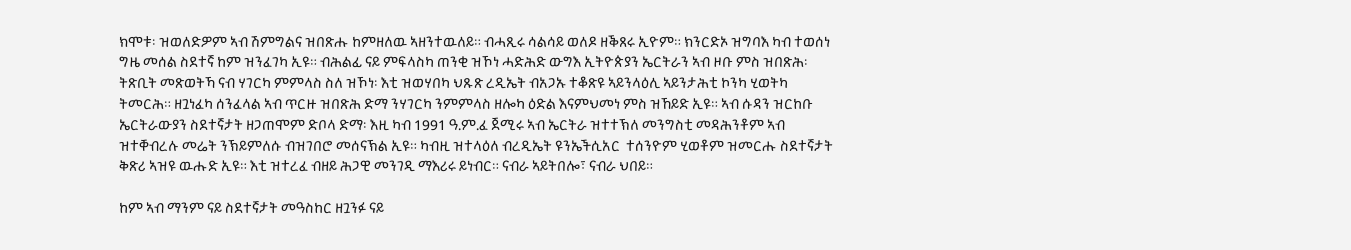ክሞቱ፡ ዝወለድዎም ኣብ ሽምግልና ዝበጽሑ ከምዘለዉ ኣዘንተዉለይ። ብሓጺሩ ሳልሳይ ወለዶ ዘቕጸሩ ኢዮም። ክንርድኦ ዝግባእ ካብ ተወሰነ ግዜ መሰል ስደተኛ ከም ዝንፈገካ ኢዩ። ብሕልፊ ናይ ምፍላስካ ጠንቂ ዝኾነ ሓድሕድ ውግእ ኢትዮጵያን ኤርትራን ኣብ ዞቡ ምስ ዝበጽሕ፡ ትጽቢት መጽወትኻ ናብ ሃገርካ ምምላስ ስለ ዝኾነ፡ እቲ ዝወሃበካ ህጹጽ ረዲኤት ብአጋኡ ተቆጽዩ ኣይንላዕሊ ኣይንታሕቲ ኮንካ ሂወትካ ትመርሕ። ዘጓነፈካ ሰንፈላል ኣብ ጥርዙ ዝበጽሕ ድማ ንሃገርካ ንምምላስ ዘሎካ ዕድል እናምህመነ ምስ ዝኸይድ ኢዩ። ኣብ ሱዳን ዝርከቡ ኤርትራውያን ስደተኛታት ዘጋጠሞም ድቦላ ድማ፡ እዚ ካብ 1991 ዓ.ም.ፈ ጀሚሩ ኣብ ኤርትራ ዝተተኽለ መንግስቲ መዳሕንቶም ኣብ ዝተቐብረሉ መሬት ንኽይምለሱ ብዝገበሮ መሰናኽል ኢዩ። ካብዚ ዝተላዕለ ብረዲኤት ዩንኤችሲአር  ተሰንዮም ሂወቶም ዝመርሑ ስደተኛታት ቅጽሪ ኣዝዩ ዉሑድ ኢዩ። እቲ ዝተረፈ ብዘይ ሕጋዊ መንገዲ ማእሪሩ ይነብር። ናብራ ኣይትበሎ፣ ናብራ ህበይ።

ከም ኣብ ማንም ናይ ስደተኛታት መዓስከር ዘጓንፉ ናይ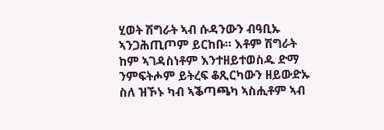ሂወት ሽግራት ኣብ ሱዳንውን ብዓቢኡ ኣንጋሕጢጦም ይርከቡ። እቶም ሽግራት ከም ኣገዳስነቶም እንተዘይተወስዱ ድማ ንምፍትሖም ይትረፍ ቆጺርካውን ዘይውድኡ ስለ ዝኾኑ ካብ ኣቕጣጫካ ኣስሒቶም ኣብ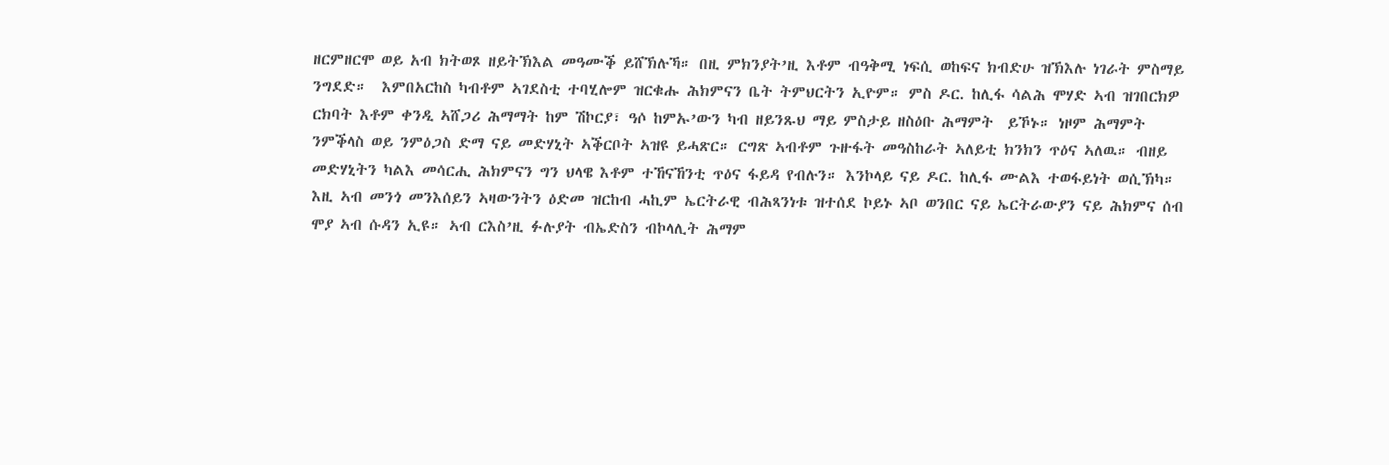ዘርምዘርሞ ወይ አብ ክትወጾ ዘይትኽእል መዓሙቕ ይሸኽሉኻ። በዚ ምክንያት’ዚ እቶም ብዓቅሚ ነፍሲ ወከፍና ክብድሁ ዝኽእሉ ነገራት ምስማይ ንግደድ።  እምበአርከስ ካብቶም ኣገደስቲ ተባሂሎም ዝርቁሑ ሕክምናን ቤት ትምህርትን ኢዮም። ምስ ዶር. ከሊፋ ሳልሕ ሞሃድ ኣብ ዝገበርክዎ ርክባት እቶም ቀንዲ ኣሸጋሪ ሕማማት ከም ሽኮርያ፣ ዓሶ ከምኡ’ውን ካብ ዘይንጹህ ማይ ምስታይ ዘስዕቡ ሕማምት  ይኾኑ። ነዞም ሕማምት ንምቕላስ ወይ ንምዕጋስ ድማ ናይ መድሃኒት ኣቕርቦት ኣዝዩ ይሓጽር። ርግጽ ኣብቶም ጉዙፋት መዓስከራት ኣለይቲ ክንክን ጥዕና ኣለዉ። ብዘይ መድሃኒትን ካልእ መሳርሒ ሕክምናን ግን ህላዌ እቶም ተኸናኸንቲ ጥዕና ፋይዳ የብሉን። እንኮላይ ናይ ዶር. ከሊፋ ሙልእ ተወፋይነት ወሲኽካ። እዚ ኣብ መንጎ መንእሰይን ኣዛውንትን ዕድመ ዝርከብ ሓኪም ኤርትራዊ ብሕጻንነቱ ዝተሰደ ኮይኑ ኣቦ ወንበር ናይ ኤርትራውያን ናይ ሕክምና ሰብ ሞያ ኣብ ሱዳን ኢዩ። ኣብ ርእስ’ዚ ፉሉያት ብኤድስን ብኮላሊት ሕማም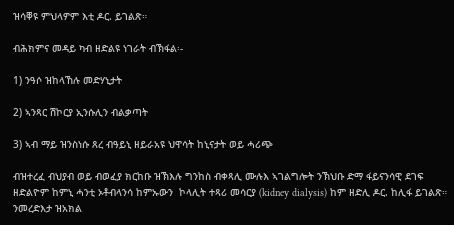ዝሳቐዩ ምህላዎም እቲ ዶር. ይገልጽ።

ብሕክምና መዳይ ካብ ዘድልዩ ነገራት ብኽፋል፡-

1) ንዓሶ ዝከላኸሉ መድሃኒታት

2) ኣንጻር ሽኮርያ ኢንሱሊን ብልቃጣት

3) ኣብ ማይ ዝንስነሱ ጸረ ብዓይኒ ዘይራአዩ ህዋሳት ከኒናታት ወይ ሓሪጭ

ብዝተረፈ ብህያብ ወይ ብወፈያ ክርከቡ ዝኽእሉ ግንከስ ብቀጻሊ ሙሉእ ኣገልግሎት ንኽህቡ ድማ ፋይናንሳዊ ደገፍ ዘድልዮም ከምኒ ሓንቲ ኦቶብላንሳ ከምኡውን  ኮላሊት ተጻሪ መሳርያ (kidney dialysis) ከም ዘድሊ ዶር. ከሊፋ ይገልጽ። ንመረድእታ ዝአክል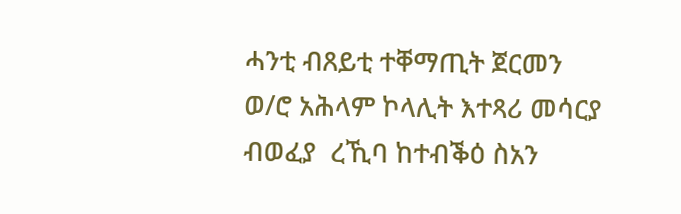ሓንቲ ብጸይቲ ተቐማጢት ጀርመን ወ/ሮ አሕላም ኮላሊት እተጻሪ መሳርያ ብወፈያ  ረኺባ ከተብቕዕ ስአን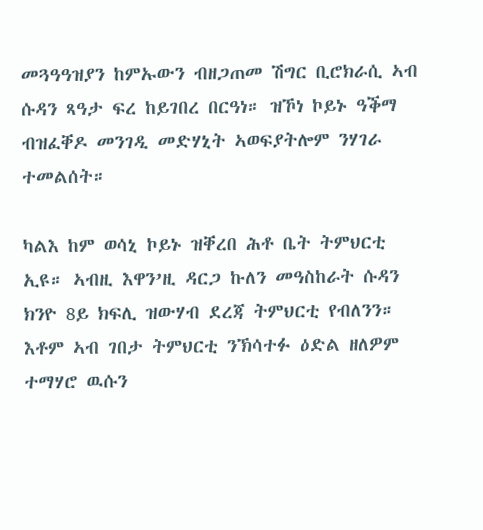መጓዓዓዝያን ከምኡውን ብዘጋጠመ ሽግር ቢሮክራሲ ኣብ ሱዳን ጻዓታ ፍረ ከይገበረ በርዓነ። ዝኾነ ኮይኑ ዓቕማ ብዝፈቐዶ መንገዲ መድሃኒት ኣወፍያትሎም ንሃገራ ተመልሰት።

ካልእ ከም ወሳኒ ኮይኑ ዝቐረበ ሕቶ ቤት ትምህርቲ ኢዩ። ኣብዚ እዋን’ዚ ዳርጋ ኩለን መዓስከራት ሱዳን ክንዮ 8ይ ክፍሊ ዝውሃብ ደረጃ ትምህርቲ የብለንን። እቶም ኣብ ገበታ ትምህርቲ ንኽሳተፉ ዕድል ዘለዎም ተማሃሮ ዉሱን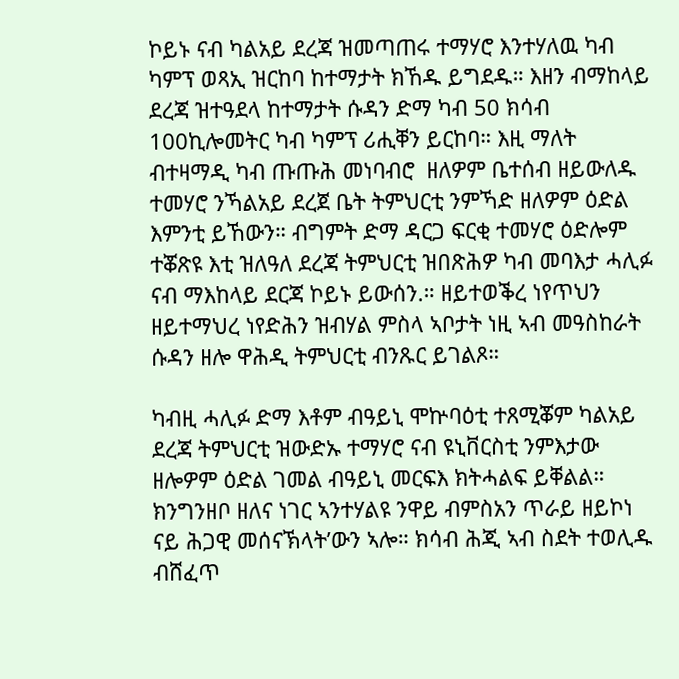ኮይኑ ናብ ካልአይ ደረጃ ዝመጣጠሩ ተማሃሮ እንተሃለዉ ካብ ካምፕ ወጻኢ ዝርከባ ከተማታት ክኸዱ ይግደዱ። እዘን ብማከላይ ደረጃ ዝተዓደላ ከተማታት ሱዳን ድማ ካብ 50 ክሳብ 100ኪሎመትር ካብ ካምፕ ሪሒቐን ይርከባ። እዚ ማለት ብተዛማዲ ካብ ጡጡሕ መነባብሮ  ዘለዎም ቤተሰብ ዘይውለዱ ተመሃሮ ንኻልአይ ደረጀ ቤት ትምህርቲ ንምኻድ ዘለዎም ዕድል እምንቲ ይኸውን። ብግምት ድማ ዳርጋ ፍርቂ ተመሃሮ ዕድሎም ተቖጽዩ እቲ ዝለዓለ ደረጃ ትምህርቲ ዝበጽሕዎ ካብ መባእታ ሓሊፉ ናብ ማእከላይ ደርጃ ኮይኑ ይውሰን.። ዘይተወቕረ ነየጥህን ዘይተማህረ ነየድሕን ዝብሃል ምስላ ኣቦታት ነዚ ኣብ መዓስከራት ሱዳን ዘሎ ዋሕዲ ትምህርቲ ብንጹር ይገልጾ።

ካብዚ ሓሊፉ ድማ እቶም ብዓይኒ ሞኵባዕቲ ተጸሚቖም ካልአይ ደረጃ ትምህርቲ ዝውድኡ ተማሃሮ ናብ ዩኒቨርስቲ ንምእታው ዘሎዎም ዕድል ገመል ብዓይኒ መርፍእ ክትሓልፍ ይቐልል። ክንግንዘቦ ዘለና ነገር ኣንተሃልዩ ንዋይ ብምስአን ጥራይ ዘይኮነ ናይ ሕጋዊ መሰናኽላት’ውን ኣሎ። ክሳብ ሕጂ ኣብ ስደት ተወሊዱ ብሸፈጥ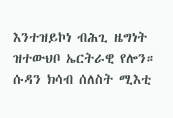እንተዝይኮነ ብሕጊ ዜግነት ዝተውህቦ ኤርትራዊ የሎን። ሱዳን ክሳብ ሰለስት ሚእቲ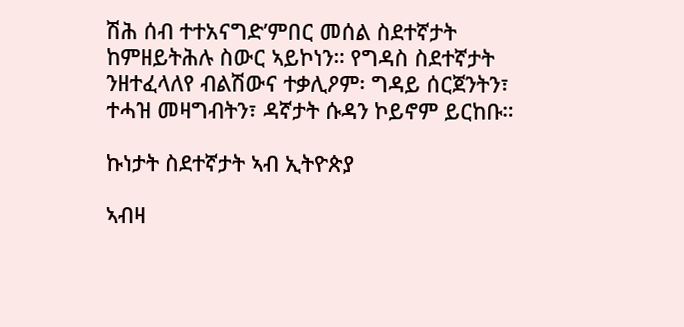ሽሕ ሰብ ተተአናግድ’ምበር መሰል ስደተኛታት ከምዘይትሕሉ ስውር ኣይኮነን። የግዳስ ስደተኛታት ንዘተፈላለየ ብልሽውና ተቃሊዖም፡ ግዳይ ሰርጀንትን፣ ተሓዝ መዛግብትን፣ ዳኛታት ሱዳን ኮይኖም ይርከቡ።

ኩነታት ስደተኛታት ኣብ ኢትዮጵያ

ኣብዛ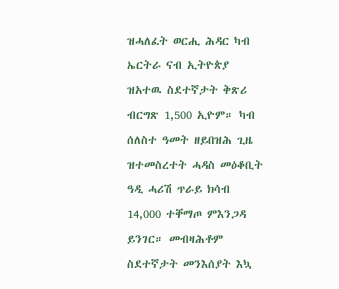ዝሓለፈት ወርሒ ሕዳር ካብ ኤርትራ ናብ ኢትዮጵያ ዝአተዉ ስደተኛታት ቅጽሪ ብርግጽ 1,500 ኢዮም። ካብ ሰለስተ ዓመት ዘይበዝሕ ጊዜ ዝተመስረተት ሓዳስ መዕቆቢት ዓዲ ሓሪሽ ጥራይ ክሳብ 14,000 ተቐማጦ ምእንጋዳ ይንገር። መብዛሕቶም ስደተኛታት መንእሰያት እኳ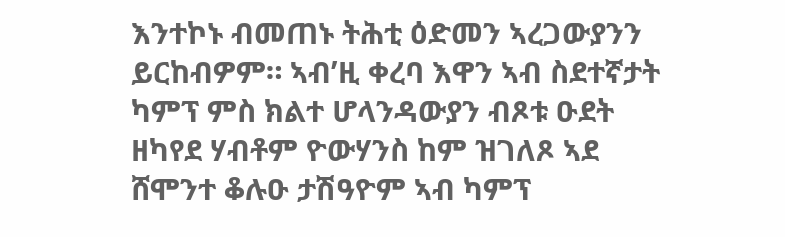እንተኮኑ ብመጠኑ ትሕቲ ዕድመን ኣረጋውያንን ይርከብዎም። ኣብ’ዚ ቀረባ እዋን ኣብ ስደተኛታት ካምፕ ምስ ክልተ ሆላንዳውያን ብጾቱ ዑደት ዘካየደ ሃብቶም ዮውሃንስ ከም ዝገለጾ ኣደ ሸሞንተ ቆሉዑ ታሽዓዮም ኣብ ካምፕ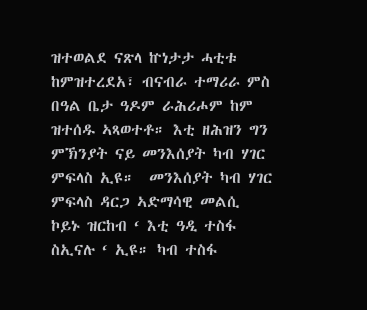ዝተወልደ ናጽላ ኵነታታ ሓቲቱ ከምዝተረደአ፣ ብናብራ ተማሪራ ምስ በዓል ቤታ ዓዶም ራሕሪሖም ከም ዝተሰዱ ኣጻወተቶ። እቲ ዘሕዝን ግን ምኽንያት ናይ መንእሰያት ካብ ሃገር ምፍላስ ኢዩ።  መንእሰያት ካብ ሃገር ምፍላስ ዳርጋ ኣድማሳዊ መልሲ ኮይኑ ዝርከብ ‘ እቲ ዓዲ ተስፋ ስኢናሉ ‘ ኢዩ። ካብ ተስፋ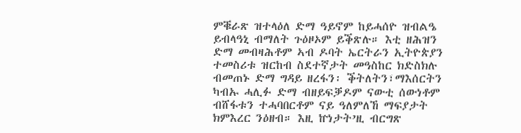ምቑራጽ ዝተላዕለ ድማ ዓይኖም ከይሓሰዮ ዝብልዔ ይብላዓኒ ብማለት ጉዕዞኦም ይቕጽሉ። እቲ ዘሕዝን ድማ መብዛሕቶም ኣብ ዶባት ኤርትራን ኢትዮጵያን ተመስሪቱ ዝርከብ ስደተኛታት መዓስከር ክድስክሉ ብመጠኑ ድማ ግዳይ ዘረፋን፡ ቕትለትን፣ማእሰርትን ካብኡ ሓሊፉ ድማ ብዘይፍቓዶም ናውቲ ሰውነቶም ብሸፋቱን ተሓባበርቶም ናይ ዓለምለኸ ማፍያታት ክምእረር ንዕዘብ። እዚ ኵነታት’ዚ ብርግጽ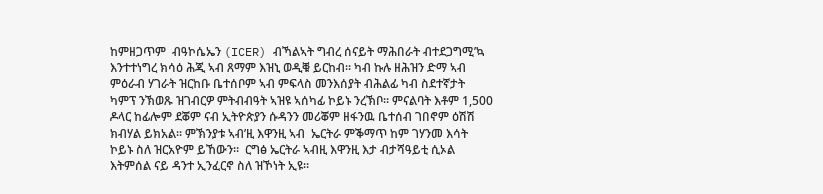ከምዘጋጥም  ብዓኮሴኤን (ICER) ብኻልኣት ግብረ ሰናይት ማሕበራት ብተደጋግሚ’ኳ እንተተነግረ ክሳዕ ሕጂ ኣብ ጸማም እዝኒ ወዲቑ ይርከብ። ካብ ኩሉ ዘሕዝን ድማ ኣብ ምዕራብ ሃገራት ዝርከቡ ቤተሰቦም ኣብ ምፍላስ መንእሰያት ብሕልፊ ካብ ስደተኛታት ካምፕ ንኽወጹ ዝገብርዎ ምትብብዓት ኣዝዩ ኣሰካፊ ኮይኑ ንረኽቦ። ምናልባት እቶም 1,500 ዶላር ከፊሎም ደቖም ናብ ኢትዮጵያን ሱዳንን መሪቖም ዘፋንዉ ቤተሰብ ገበኖም ዕሽሽ ክብሃል ይክአል። ምኽንያቱ ኣብ’ዚ እዋንዚ ኣብ  ኤርትራ ምቕማጥ ከም ገሃንመ እሳት ኮይኑ ስለ ዝርአዮም ይኸውን።  ርግፅ ኤርትራ ኣብዚ እዋንዚ እታ ብታሻዓይቲ ሲኦል እትምሰል ናይ ዳንተ ኢንፈርኖ ስለ ዝኾነት ኢዩ።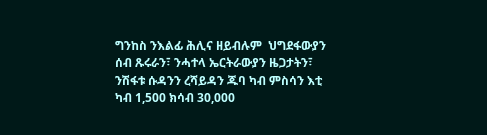ግንከስ ንእልፊ ሕሊና ዘይብሉም  ህግደፋውያን ሰብ ጹሩራን፣ ንሓተላ ኤርትራውያን ዜጋታትን፣ ንሽፋቱ ሱዳንን ረሻይዳን ጁባ ካብ ምስሳን እቲ ካብ 1,500 ክሳብ 30,000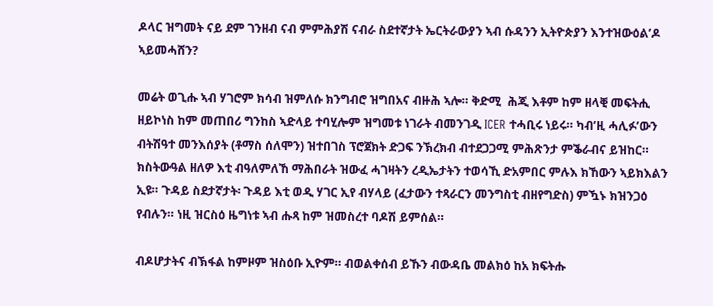ዶላር ዝግመት ናይ ደም ገንዘብ ናብ ምምሕያሽ ናብራ ስደተኛታት ኤርትራውያን ኣብ ሱዳንን ኢትዮጵያን እንተዝውዕል’ዶ ኣይመሓሸን?

መሬት ወጊሑ ኣብ ሃገሮም ክሳብ ዝምለሱ ክንግብሮ ዝግበአና ብዙሕ ኣሎ። ቅድሚ  ሕጂ እቶም ከም ዘላቒ መፍትሒ ዘይኮነስ ከም መጠበሪ ግንከስ ኣድላይ ተባሂሎም ዝግመቱ ነገራት ብመንገዲ ICER ተሓቢሩ ነይሩ። ካብ’ዚ ሓሊፉ’ውን ብትሽዓተ መንእሰያት (ቶማስ ሰለሞን) ዝተበገስ ፕሮጀክት ድጋፍ ንኽረክብ ብተደጋጋሚ ምሕጽንታ ምቕራብና ይዝከር። ክስትውዓል ዘለዎ እቲ ብዓለምለኸ ማሕበራት ዝውፈ ሓገዛትን ረዲኤታትን ተወሳኺ ድአምበር ምሉእ ክኸውን ኣይክእልን ኢዩ። ጉዳይ ስደታኛታት፡ ጉዳይ እቲ ወዲ ሃገር ኢየ ብሃላይ (ፈታውን ተጻራርን መንግስቲ ብዘየግድስ) ምዃኑ ክዝንጋዕ የብሉን። ነዚ ዝርስዕ ዜግነቱ ኣብ ሑጻ ከም ዝመስረተ ባዶሽ ይምሰል።

ብዶሆታትና ብኽፋል ከምዞም ዝስዕቡ ኢዮም። ብወልቀሰብ ይኹን ብውዳቤ መልክዕ ከአ ክፍትሑ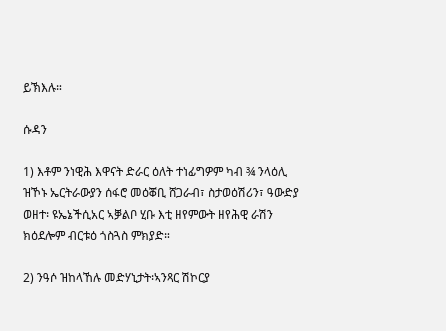ይኽእሉ።

ሱዳን

1) እቶም ንነዊሕ እዋናት ድራር ዕለት ተነፊግዎም ካብ ¾ ንላዕሊ ዝኾኑ ኤርትራውያን ሰፋሮ መዕቖቢ ሸጋራብ፣ ስታወዕሽሪን፣ ዓውድያ ወዘተ፡ ዩኤኔችሲአር ኣቓልቦ ሂቡ እቲ ዘየምውት ዘየሕዊ ራሽን ክዕደሎም ብርቱዕ ጎስጓስ ምክያድ።

2) ንዓሶ ዝከላኸሉ መድሃኒታት፡ኣንጻር ሽኮርያ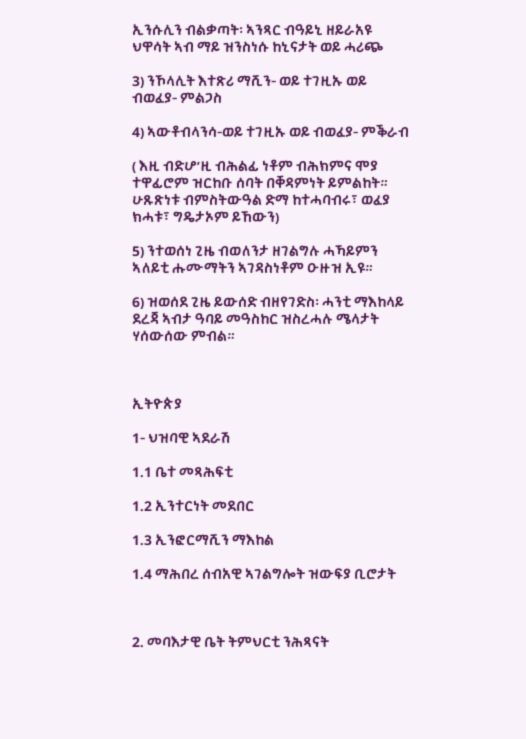ኢንሱሊን ብልቃጣት፡ ኣንጻር ብዓይኒ ዘይራአዩ ህዋሳት ኣብ ማይ ዝንስነሱ ከኒናታት ወይ ሓሪጭ

3) ንኾላሊት እተጽሪ ማሺን- ወይ ተገዚኡ ወይ ብወፈያ- ምልጋስ

4) ኣውቶብላንሳ-ወይ ተገዚኡ ወይ ብወፈያ- ምቕራብ

( እዚ ብድሆ’ዚ ብሕልፊ ነቶም ብሕክምና ሞያ ተዋፊሮም ዝርከቡ ሰባት በቐዳምነት ይምልከት። ሁጹጽነቱ ብምስትውዓል ድማ ከተሓባብሩ፣ ወፈያ ክሓቱ፣ ግዴታኦም ይኸውን)

5) ንተወሰነ ጊዜ ብወለንታ ዘገልግሉ ሓኻይምን ኣለይቲ ሑሙማትን ኣገዳስነቶም ዑዙዝ ኢዩ።

6) ዝወሰደ ጊዜ ይውሰድ ብዘየገድስ፡ ሓንቲ ማእከላይ ደረጃ ኣብታ ዓባይ መዓስከር ዝስረሓሉ ሜላታት ሃሰውሰው ምብል።



ኢትዮጵያ

1- ህዝባዊ ኣደራሽ

1.1 ቤተ መጻሕፍቲ

1.2 ኢንተርነት መደበር

1.3 ኢንፎርማሺን ማእከል

1.4 ማሕበረ ሰብአዊ ኣገልግሎት ዝውፍያ ቢሮታት



2. መባእታዊ ቤት ትምህርቲ ንሕጻናት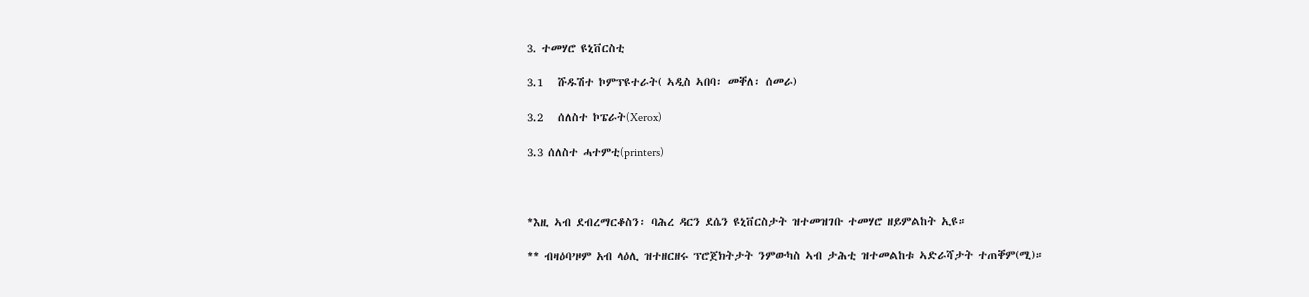3. ተመሃሮ ዩኒቨርስቲ

3.1   ሹዱሽተ ኮምፕዩተራት( ኣዲስ ኣበባ፡ መቐለ፡ ሰመራ)

3.2   ሰለስተ ኮፔራት(Xerox)

3.3 ሰለስተ ሓተምቲ(printers)



*እዚ ኣብ ደብረማርቆስን፡ ባሕረ ዳርን ደሴን ዩኒቨርስታት ዝተመዝገቡ ተመሃሮ ዘይምልከት ኢዩ።

** ብዛዕባ’ዞም አብ ላዕሊ ዝተዘርዘሩ ፕሮጀክትታት ንምውካስ ኣብ ታሕቲ ዝተመልከቱ ኣድራሻታት ተጠቐም(ሚ)።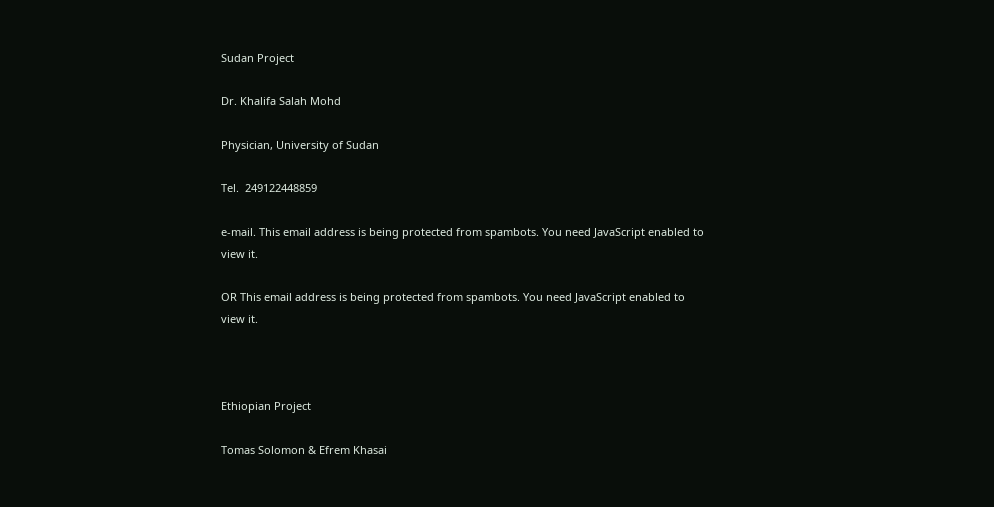Sudan Project

Dr. Khalifa Salah Mohd

Physician, University of Sudan

Tel.  249122448859

e-mail. This email address is being protected from spambots. You need JavaScript enabled to view it.

OR This email address is being protected from spambots. You need JavaScript enabled to view it.



Ethiopian Project

Tomas Solomon & Efrem Khasai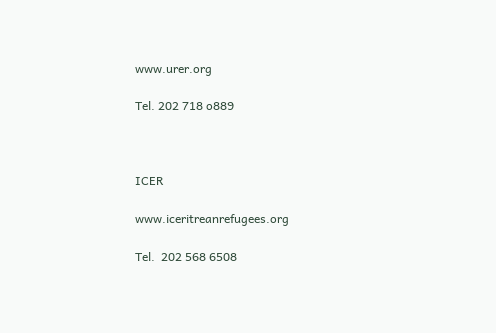www.urer.org

Tel. 202 718 o889



ICER

www.iceritreanrefugees.org

Tel.  202 568 6508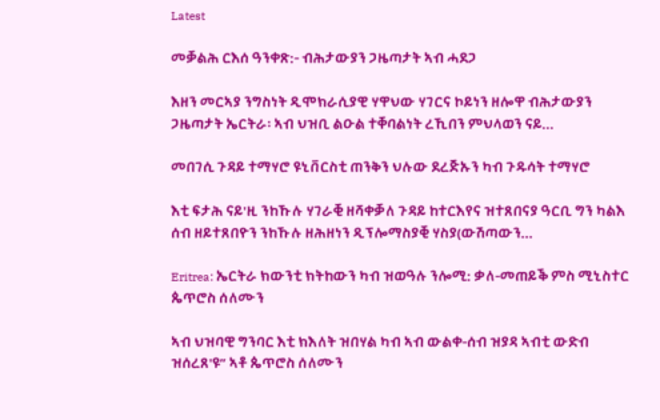Latest

መቓልሕ ርእሰ ዓንቀጽ:- ብሕታውያን ጋዜጣታት ኣብ ሓደጋ

እዘን መርኣያ ንግስነት ዲሞክራሲያዊ ሃዋህው ሃገርና ኮይነን ዘሎዋ ብሕታውያን ጋዜጣታት ኤርትራ፡ ኣብ ህዝቢ ልዑል ተቐባልነት ረኺበን ምህላወን ናይ...

መበገሲ ጉዳይ ተማሃሮ ዩኒቨርስቲ ጠንቅን ህሉው ደረጅኡን ካብ ጉዱሳት ተማሃሮ

እቲ ፍታሕ ናይ'ዚ ንከኹሉ ሃገራቒ ዘሻቀቓለ ጉዳይ ከተርእየና ዝተጸበናያ ዓርቢ ግን ካልእ ሰብ ዘይተጸበዮን ንከኹሉ ዘሕዘነን ዲፕሎማስያቒ ሃስያ(ውሽጣውን...

Eritrea: ኤርትራ ክውንቲ ክትከውን ካብ ዝወዓሉ ንሎሚ: ቃለ-መጠይቕ ምስ ሚኒስተር ጴጥሮስ ሰለሙን

ኣብ ህዝባዊ ግንባር እቲ ክእለት ዝበሃል ካብ ኣብ ውልቀ-ሰብ ዝያዳ ኣብቲ ውድብ ዝሰረጸ'ዩ” ኣቶ ጴጥሮስ ሰለሙን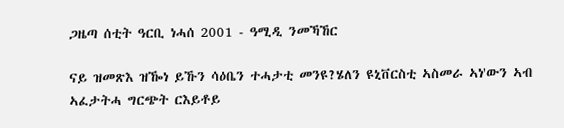ጋዜጣ ሰቲት ዓርቢ ነሓሰ 2001 - ዓሚዲ ንመኻኸር

ናይ ዝመጽእ ዝዀነ ይኹን ሳዕቤን ተሓታቲ መንዩ?ሄለን ዩኒቨርስቲ ኣስመራ ኣነ'ውን ኣብ ኣፈታትሓ ግርጭት ርእይቶይ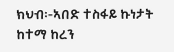ክህብ፡-ኣበድ ተስፋይ ኩነታት ከተማ ከረን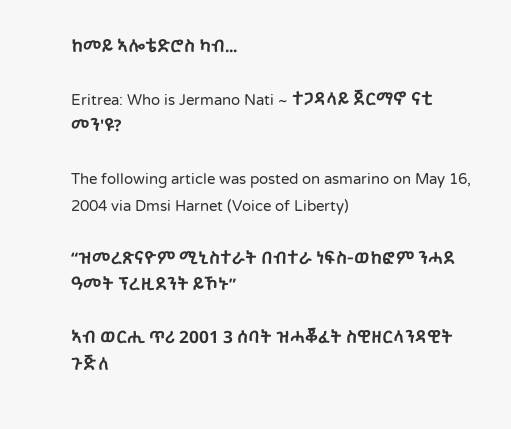ከመይ ኣሎቴድሮስ ካብ...

Eritrea: Who is Jermano Nati ~ ተጋዳላይ ጀርማኖ ናቲ መን'ዩ?

The following article was posted on asmarino on May 16, 2004 via Dmsi Harnet (Voice of Liberty)

“ዝመረጽናዮም ሚኒስተራት በብተራ ነፍስ-ወከፎም ንሓደ ዓመት ፕረዚደንት ይኾኑ”

ኣብ ወርሒ ጥሪ 2001 3 ሰባት ዝሓቖፈት ስዊዘርላንዳዊት ጉጅለ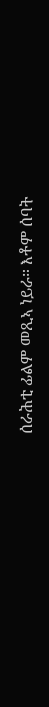ሰራሕቲ ፊልም መጺኣ ነይራ። እቶም ሰባት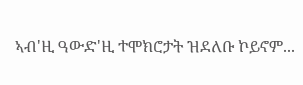ኣብ'ዚ ዓውድ'ዚ ተሞክሮታት ዝደለቡ ኮይኖም...